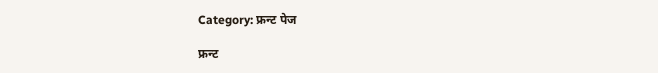Category: फ्रन्ट पेज

फ्रन्ट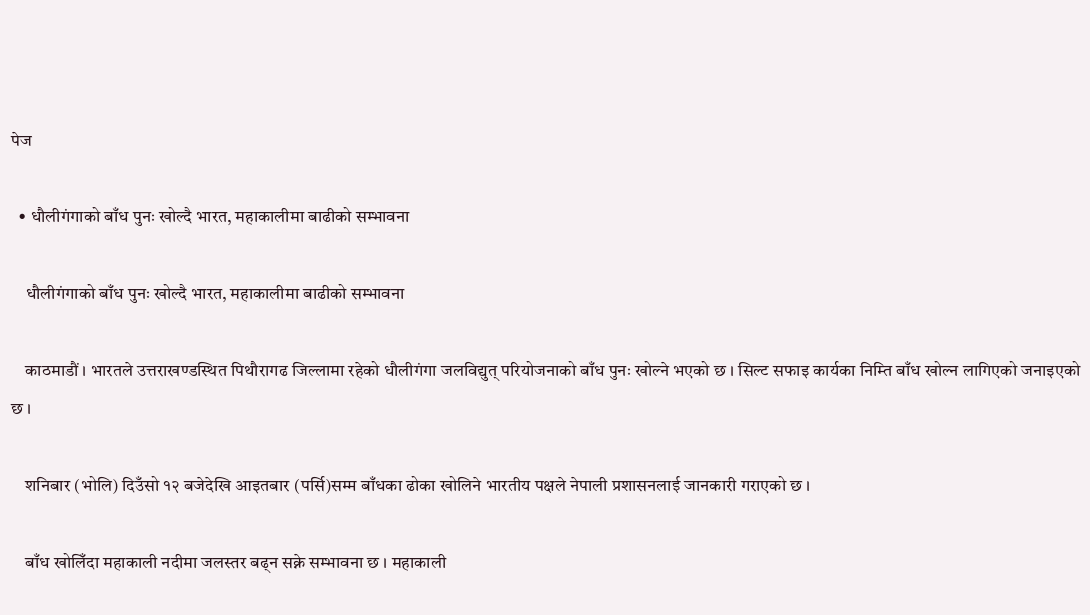पेज

  • धौलीगंगाको बाँध पुनः खोल्दै भारत, महाकालीमा बाढीको सम्भावना

    धौलीगंगाको बाँध पुनः खोल्दै भारत, महाकालीमा बाढीको सम्भावना

    काठमाडौं । भारतले उत्तराखण्डस्थित पिथौरागढ जिल्लामा रहेको धौलीगंगा जलविद्युत् परियोजनाको बाँध पुनः खोल्ने भएको छ । सिल्ट सफाइ कार्यका निम्ति बाँध खोल्न लागिएको जनाइएको छ ।

    शनिबार (भोलि) दिउँसो १२ बजेदेखि आइतबार (पर्सि)सम्म बाँधका ढोका खोलिने भारतीय पक्षले नेपाली प्रशासनलाई जानकारी गराएको छ ।

    बाँध खोलिँदा महाकाली नदीमा जलस्तर बढ्न सक्ने सम्भावना छ । महाकाली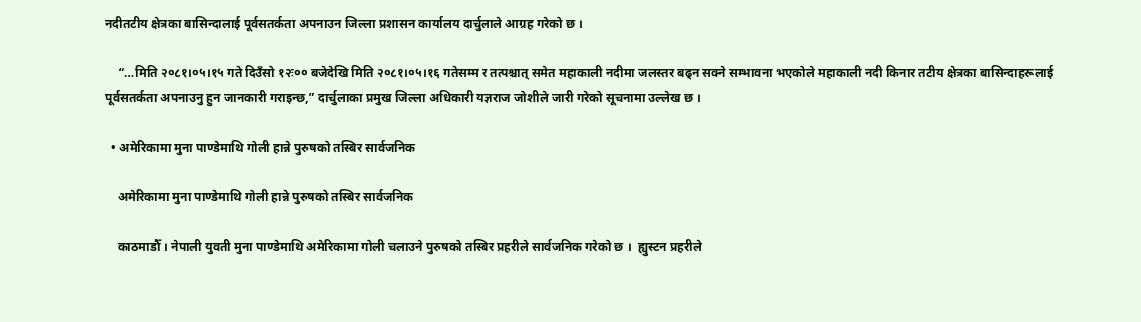नदीतटीय क्षेत्रका बासिन्दालाई पूर्वसतर्कता अपनाउन जिल्ला प्रशासन कार्यालय दार्चुलाले आग्रह गरेको छ ।

    “…मिति २०८१।०५।१५ गते दिउँसो १२ः०० बजेदेखि मिति २०८१।०५।१६ गतेसम्म र तत्पश्चात् समेत महाकाली नदीमा जलस्तर बढ्न सक्ने सम्भावना भएकोले महाकाली नदी किनार तटीय क्षेत्रका बासिन्दाहरूलाई पूर्वसतर्कता अपनाउनु हुन जानकारी गराइन्छ,” दार्चुलाका प्रमुख जिल्ला अधिकारी यज्ञराज जोशीले जारी गरेको सूचनामा उल्लेख छ ।

  • अमेरिकामा मुना पाण्डेमाथि गोली हान्ने पुरुषको तस्बिर सार्वजनिक

    अमेरिकामा मुना पाण्डेमाथि गोली हान्ने पुरुषको तस्बिर सार्वजनिक

    काठमाडौँ । नेपाली युवती मुना पाण्डेमाथि अमेरिकामा गोली चलाउने पुरुषको तस्बिर प्रहरीले सार्वजनिक गरेको छ ।  ह्युस्टन प्रहरीले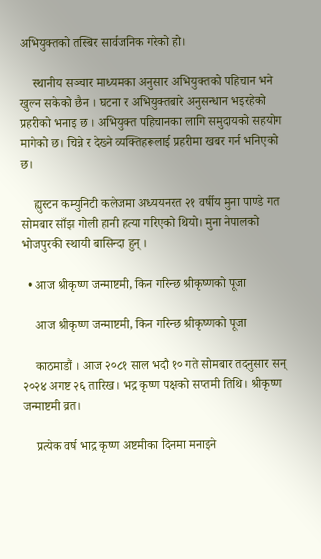अभियुक्तको तस्बिर सार्वजनिक गरेको हो।

    स्थानीय सञ्चार माध्यमका अनुसार अभियुक्तको पहिचान भने खुल्न सकेको छैन । घटना र अभियुक्तबारे अनुसन्धान भइरहेको प्रहरीको भनाइ छ । अभियुक्त पहिचानका लागि समुदायको सहयोग मागेको छ। चिन्ने र देख्ने व्यक्तिहरूलाई प्रहरीमा खबर गर्न भनिएको छ।

    ह्युस्टन कम्युनिटी कलेजमा अध्ययनरत २१ वर्षीय मुना पाण्डे गत सोमबार साँझ गोली हानी हत्या गरिएको थियो। मुना नेपालको भोजपुरकी स्थायी बासिन्दा हुन् ।

  • आज श्रीकृष्ण जन्माष्टमी, किन गरिन्छ श्रीकृष्णको पूजा

    आज श्रीकृष्ण जन्माष्टमी, किन गरिन्छ श्रीकृष्णको पूजा

    काठमाडौं । आज २०८१ साल भदौ १० गते सोमबार तदनुसार सन् २०२४ अगष्ट २६ तारिख। भद्र कृष्ण पक्षको सप्तमी तिथि। श्रीकृष्ण जन्माष्टमी व्रत।

    प्रत्येक वर्ष भाद्र कृष्ण अष्टमीका दिनमा मनाइने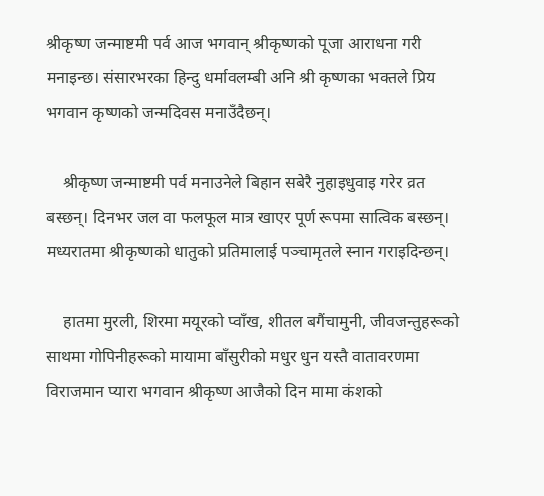श्रीकृष्ण जन्माष्टमी पर्व आज भगवान् श्रीकृष्णको पूजा आराधना गरी मनाइन्छ। संसारभरका हिन्दु धर्मावलम्बी अनि श्री कृष्णका भक्तले प्रिय भगवान कृष्णको जन्मदिवस मनाउँदैछन्।

    श्रीकृष्ण जन्माष्टमी पर्व मनाउनेले बिहान सबेरै नुहाइधुवाइ गरेर व्रत बस्छन्। दिनभर जल वा फलफूल मात्र खाएर पूर्ण रूपमा सात्विक बस्छन्। मध्यरातमा श्रीकृष्णको धातुको प्रतिमालाई पञ्चामृतले स्नान गराइदिन्छन्।

    हातमा मुरली, शिरमा मयूरको प्वाँख, शीतल बगैंचामुनी, जीवजन्तुहरूको साथमा गोपिनीहरूको मायामा बाँसुरीको मधुर धुन यस्तै वातावरणमा विराजमान प्यारा भगवान श्रीकृष्ण आजैको दिन मामा कंशको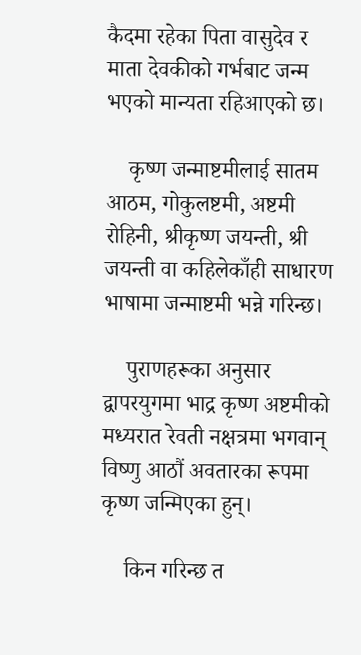कैदमा रहेका पिता वासुदेव र माता देवकीको गर्भबाट जन्म भएको मान्यता रहिआएको छ।

    कृष्ण जन्माष्टमीलाई सातम आठम, गोकुलष्टमी, अष्टमी रोहिनी, श्रीकृष्ण जयन्ती, श्री जयन्ती वा कहिलेकाँही साधारण भाषामा जन्माष्टमी भन्ने गरिन्छ।

    पुराणहरूका अनुसार द्वापरयुगमा भाद्र कृष्ण अष्टमीको मध्यरात रेवती नक्षत्रमा भगवान् विष्णु आठौं अवतारका रूपमा कृष्ण जन्मिएका हुन्।

    किन गरिन्छ त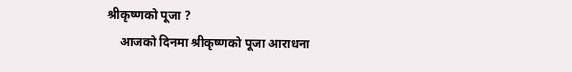श्रीकृष्णको पूजा ?
    आजको दिनमा श्रीकृष्णको पूजा आराधना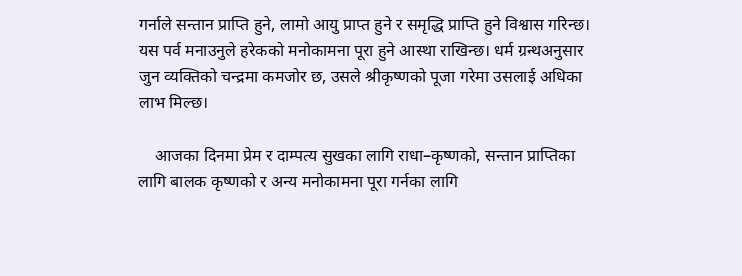गर्नाले सन्तान प्राप्ति हुने, लामो आयु प्राप्त हुने र समृद्धि प्राप्ति हुने विश्वास गरिन्छ। यस पर्व मनाउनुले हरेकको मनोकामना पूरा हुने आस्था राखिन्छ। धर्म ग्रन्थअनुसार जुन व्यक्तिको चन्द्रमा कमजोर छ, उसले श्रीकृष्णको पूजा गरेमा उसलाई अधिका लाभ मिल्छ।

    आजका दिनमा प्रेम र दाम्पत्य सुखका लागि राधा–कृष्णको, सन्तान प्राप्तिका लागि बालक कृष्णको र अन्य मनोकामना पूरा गर्नका लागि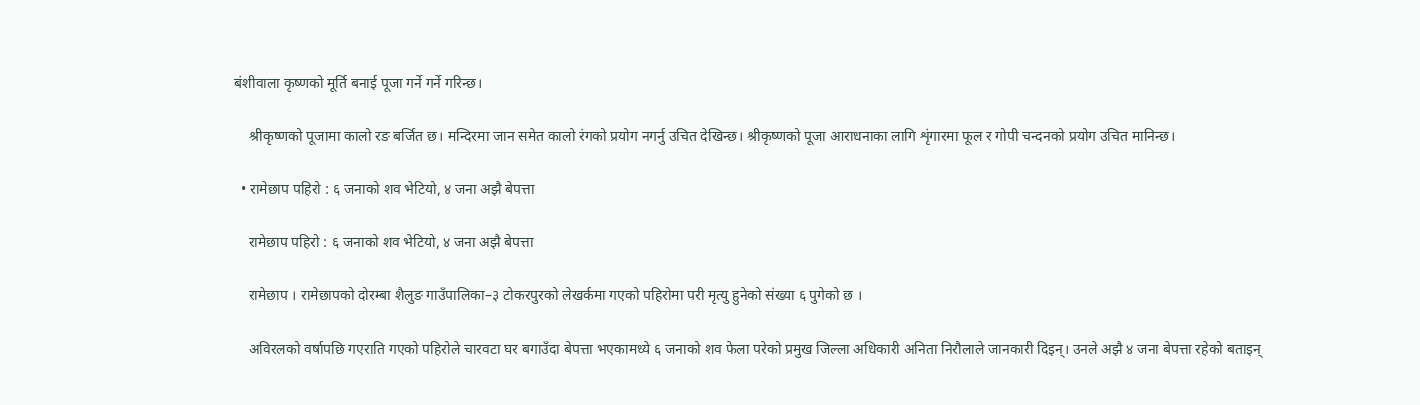बंशीवाला कृष्णको मूर्ति बनाई पूजा गर्ने गर्ने गरिन्छ।

    श्रीकृष्णको पूजामा कालो रङ बर्जित छ। मन्दिरमा जान समेत कालो रंगको प्रयोग नगर्नु उचित देखिन्छ। श्रीकृष्णको पूजा आराधनाका लागि शृंगारमा फूल र गोपी चन्दनको प्रयोग उचित मानिन्छ।

  • रामेछाप पहिरो : ६ जनाको शव भेटियो, ४ जना अझै बेपत्ता

    रामेछाप पहिरो : ६ जनाको शव भेटियो, ४ जना अझै बेपत्ता

    रामेछाप । रामेछापको दोरम्बा शैलुङ गाउँपालिका–३ टोकरपुरको लेखर्कमा गएको पहिरोमा परी मृत्यु हुनेको संख्या ६ पुगेको छ ।

    अविरलको वर्षापछि गएराति गएको पहिरोले चारवटा घर बगाउँदा बेपत्ता भएकामध्ये ६ जनाको शव फेला परेको प्रमुख जिल्ला अधिकारी अनिता निरौलाले जानकारी दिइन्। उनले अझै ४ जना बेपत्ता रहेको बताइन्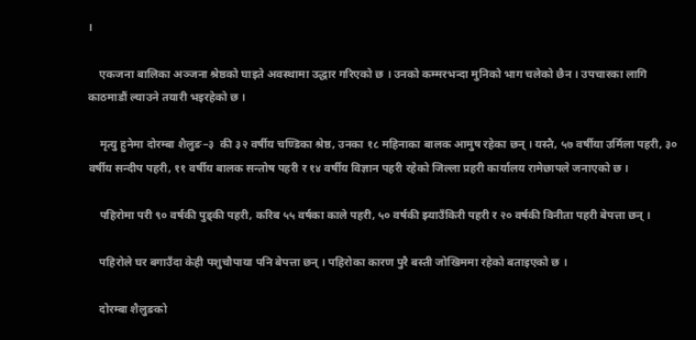।

    एकजना बालिका अञ्जना श्रेष्ठको घाइते अवस्थामा उद्धार गरिएको छ । उनको कम्मरभन्दा मुनिको भाग चलेको छैन । उपचारका लागि काठमाडौं ल्याउने तयारी भइरहेको छ ।

    मृत्यु हुनेमा दोरम्बा शैलुङ–३  की ३२ वर्षीय चण्डिका श्रेष्ठ, उनका १८ महिनाका बालक आमुष रहेका छन् । यस्तै, ५७ वर्षीया उर्मिला पहरी, ३० वर्षीय सन्दीप पहरी, ११ वर्षीय बालक सन्तोष पहरी र १४ वर्षीय विज्ञान पहरी रहेको जिल्ला प्रहरी कार्यालय रामेछापले जनाएको छ ।

    पहिरोमा परी ९० वर्षकी पुड्की पहरी, करिब ५५ वर्षका काले पहरी, ५० वर्षकी झ्याउँकिरी पहरी र २० वर्षकी विनीता पहरी बेपत्ता छन् ।

    पहिरोले घर बगाउँदा केही पशुचौपाया पनि बेपत्ता छन् । पहिरोका कारण पुरै बस्ती जोखिममा रहेको बताइएको छ ।

    दोरम्बा शैलुङको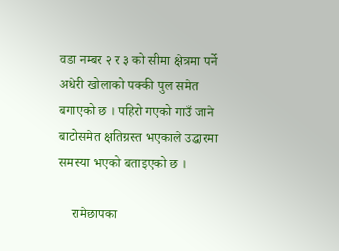वडा नम्बर २ र ३ को सीमा क्षेत्रमा पर्ने अधेरी खोलाको पक्की पुल समेत बगाएको छ । पहिरो गएको गाउँ जाने बाटोसमेत क्षतिग्रस्त भएकाले उद्धारमा समस्या भएको बताइएको छ ।

    रामेछापका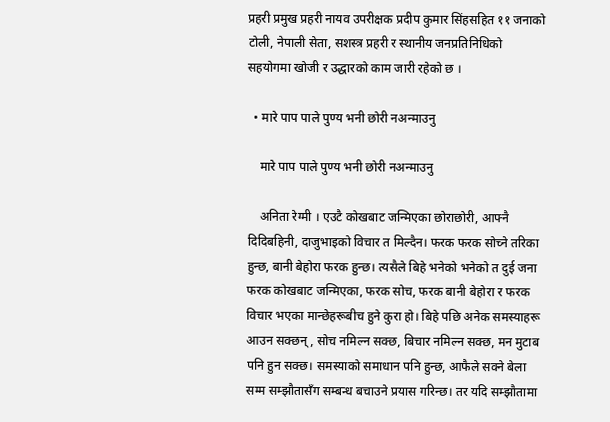प्रहरी प्रमुख प्रहरी नायव उपरीक्षक प्रदीप कुमार सिंहसहित ११ जनाको टोली, नेपाली सेता, सशस्त्र प्रहरी र स्थानीय जनप्रतिनिधिको सहयोगमा खोजी र उद्धारको काम जारी रहेको छ ।

  • मारे पाप पाले पुण्य भनी छोरी नअन्माउनु

    मारे पाप पाले पुण्य भनी छोरी नअन्माउनु

    अनिता रेग्मी । एउटै कोखबाट जन्मिएका छोराछोरी, आफ्नै दिदिबहिनी, दाजुभाइको विचार त मिल्दैन। फरक फरक सोच्ने तरिका हुन्छ, बानी बेहोरा फरक हुन्छ। त्यसैले बिहे भनेको भनेको त दुई जना फरक कोखबाट जन्मिएका, फरक सोच, फरक बानी बेहोरा र फरक विचार भएका मान्छेहरूबीच हुने कुरा हो। बिहे पछि अनेक समस्याहरू आउन सक्छन्, सोच नमिल्न सक्छ, बिचार नमिल्न सक्छ, मन मुटाब पनि हुन सक्छ। समस्याको समाधान पनि हुन्छ, आफैले सक्ने बेला सम्म सम्झौतासँग सम्बन्ध बचाउने प्रयास गरिन्छ। तर यदि सम्झौतामा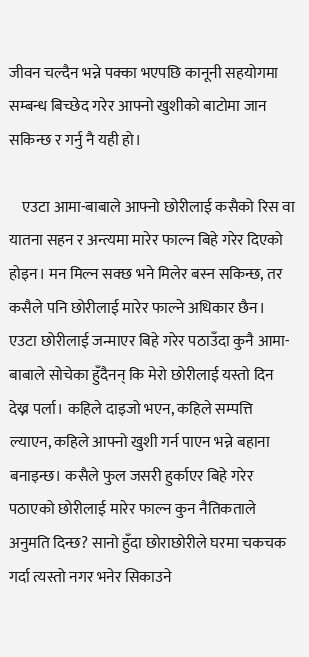जीवन चल्दैन भन्ने पक्का भएपछि कानूनी सहयोगमा सम्बन्ध बिच्छेद गरेर आफ्नो खुशीको बाटोमा जान सकिन्छ र गर्नु नै यही हो।

    एउटा आमा-बाबाले आफ्नो छोरीलाई कसैको रिस वा यातना सहन र अन्त्यमा मारेर फाल्न बिहे गरेर दिएको होइन। मन मिल्न सक्छ भने मिलेर बस्न सकिन्छ, तर कसैले पनि छोरीलाई मारेर फाल्ने अधिकार छैन। एउटा छोरीलाई जन्माएर बिहे गरेर पठाउँदा कुनै आमा-बाबाले सोचेका हुँदैनन् कि मेरो छोरीलाई यस्तो दिन देख्न पर्ला। कहिले दाइजो भएन, कहिले सम्पत्ति ल्याएन, कहिले आफ्नो खुशी गर्न पाएन भन्ने बहाना बनाइन्छ। कसैले फुल जसरी हुर्काएर बिहे गरेर पठाएको छोरीलाई मारेर फाल्न कुन नैतिकताले अनुमति दिन्छ? सानो हुँदा छोराछोरीले घरमा चकचक गर्दा त्यस्तो नगर भनेर सिकाउने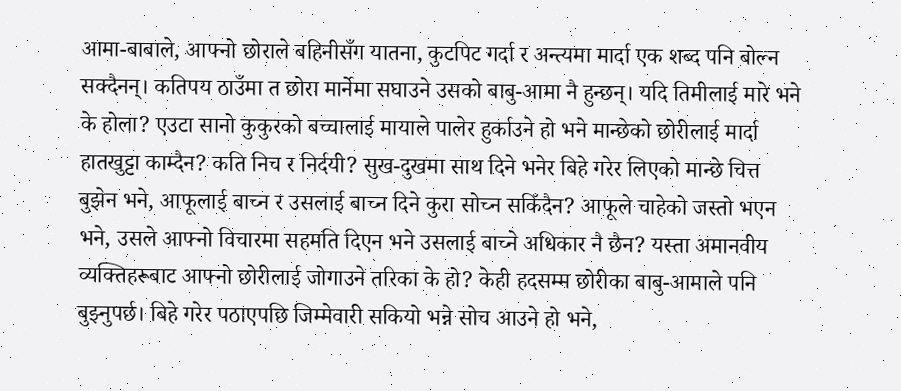आमा-बाबाले, आफ्नो छोराले बहिनीसँग यातना, कुटपिट गर्दा र अन्त्यमा मार्दा एक शब्द पनि बोल्न सक्दैनन्। कतिपय ठाउँमा त छोरा मार्नेमा सघाउने उसको बाबु-आमा नै हुन्छन्। यदि तिमीलाई मारे भने के होला? एउटा सानो कुकुरको बच्चालाई मायाले पालेर हुर्काउने हो भने मान्छेको छोरीलाई मार्दा हातखुट्टा काम्दैन? कति निच र निर्दयी? सुख-दुखमा साथ दिने भनेर बिहे गरेर लिएको मान्छे चित्त बुझेन भने, आफूलाई बाच्न र उसलाई बाच्न दिने कुरा सोच्न सकिँदैन? आफूले चाहेको जस्तो भएन भने, उसले आफ्नो विचारमा सहमति दिएन भने उसलाई बाच्ने अधिकार नै छैन? यस्ता अमानवीय व्यक्तिहरूबाट आफ्नो छोरीलाई जोगाउने तरिका के हो? केही हदसम्म छोरीका बाबु-आमाले पनि बुझ्नुपर्छ। बिहे गरेर पठाएपछि जिम्मेवारी सकियो भन्ने सोच आउने हो भने,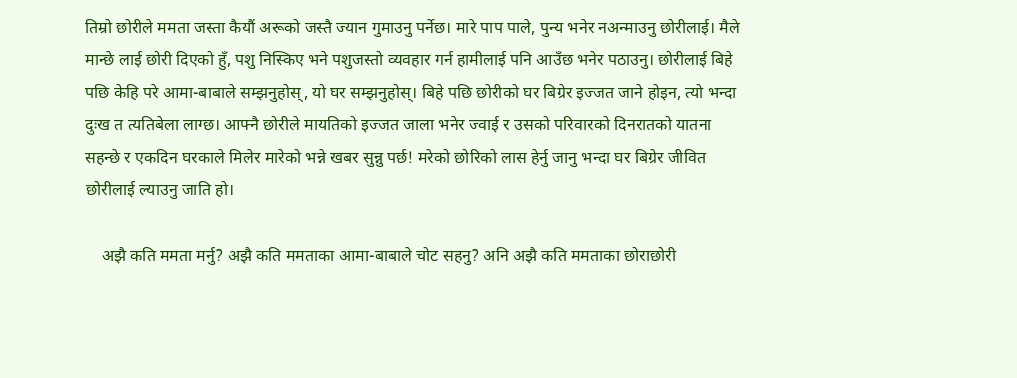तिम्रो छोरीले ममता जस्ता कैयौं अरूको जस्तै ज्यान गुमाउनु पर्नेछ। मारे पाप पाले, पुन्य भनेर नअन्माउनु छोरीलाई। मैले मान्छे लाई छोरी दिएको हुँ, पशु निस्किए भने पशुजस्तो व्यवहार गर्न हामीलाई पनि आउँछ भनेर पठाउनु। छोरीलाई बिहे पछि केहि परे आमा-बाबाले सम्झनुहोस्, यो घर सम्झनुहोस्। बिहे पछि छोरीको घर बिग्रेर इज्जत जाने होइन, त्यो भन्दा दुःख त त्यतिबेला लाग्छ। आफ्नै छोरीले मायतिको इज्जत जाला भनेर ज्वाई र उसको परिवारको दिनरातको यातना सहन्छे र एकदिन घरकाले मिलेर मारेको भन्ने खबर सुन्नु पर्छ! मरेको छोरिको लास हेर्नु जानु भन्दा घर बिग्रेर जीवित छोरीलाई ल्याउनु जाति हो।

    अझै कति ममता मर्नु? अझै कति ममताका आमा-बाबाले चोट सहनु? अनि अझै कति ममताका छोराछोरी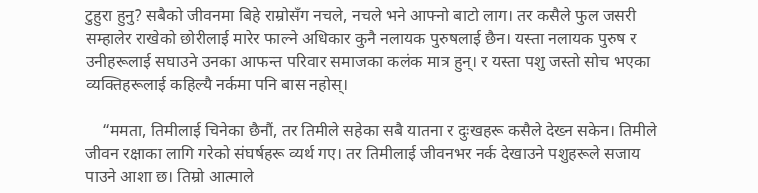टुहुरा हुनु? सबैको जीवनमा बिहे राम्रोसँग नचले, नचले भने आफ्नो बाटो लाग। तर कसैले फुल जसरी सम्हालेर राखेको छोरीलाई मारेर फाल्ने अधिकार कुनै नलायक पुरुषलाई छैन। यस्ता नलायक पुरुष र उनीहरूलाई सघाउने उनका आफन्त परिवार समाजका कलंक मात्र हुन्। र यस्ता पशु जस्तो सोच भएका व्यक्तिहरूलाई कहिल्यै नर्कमा पनि बास नहोस्।

    “ममता, तिमीलाई चिनेका छैनौं, तर तिमीले सहेका सबै यातना र दुःखहरू कसैले देख्न सकेन। तिमीले जीवन रक्षाका लागि गरेको संघर्षहरू व्यर्थ गए। तर तिमीलाई जीवनभर नर्क देखाउने पशुहरूले सजाय पाउने आशा छ। तिम्रो आत्माले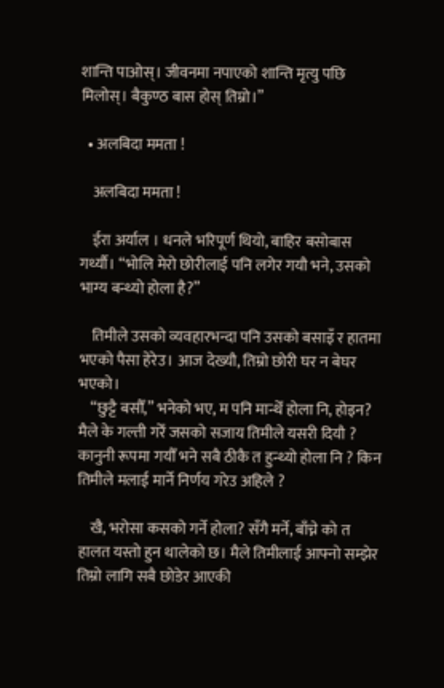शान्ति पाओस्। जीवनमा नपाएको शान्ति मृत्यु पछि मिलोस्। बैकुण्ठ बास होस् तिम्रो।”

  • अलबिदा ममता !

    अलबिदा ममता !

    ईरा अर्याल । धनले भरिपूर्ण थियो, बाहिर बसोबास गर्थ्यौ। “भोलि मेरो छोरीलाई पनि लगेर गयौ भने, उसको भाग्य बन्थ्यो होला है?”

    तिमीले उसको व्यवहारभन्दा पनि उसको बसाइँ र हातमा भएको पैसा हेरेउ। आज देख्यौ, तिम्रो छोरी घर न बेघर भएको।
    “छुट्टै बसौँ,” भनेको भए, म पनि मान्थेँ होला नि, होइन? मैले के गल्ती गरेँ जसको सजाय तिमीले यसरी दियौ ? कानुनी रूपमा गयौँ भने सबै ठीकै त हुन्थ्यो होला नि ? किन तिमीले मलाई मार्ने निर्णय गरेउ अहिले ?

    खै, भरोसा कसको गर्ने होला? सँगै मर्ने, बाँच्ने को त हालत यस्तो हुन थालेको छ। मैले तिमीलाई आफ्नो सम्झेर तिम्रो लागि सबै छोडेर आएकी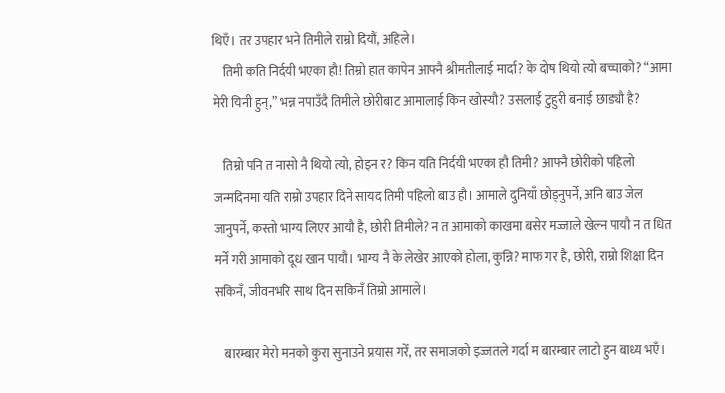थिएँ। तर उपहार भने तिमीले राम्रो दियौं, अहिले।
    तिमी कति निर्दयी भएका हौ! तिम्रो हात कापेन आफ्नै श्रीमतीलाई मार्दा? के दोष थियो त्यो बच्चाको? “आमा मेरी यिनी हुन्,” भन्न नपाउँदै तिमीले छोरीबाट आमालाई किन खोस्यौ? उसलाई टुहुरी बनाई छाड्यौ है?

    तिम्रो पनि त नासो नै थियो त्यो, होइन र? किन यति निर्दयी भएका हौ तिमी? आफ्नै छोरीको पहिलो जन्मदिनमा यति राम्रो उपहार दिने सायद तिमी पहिलो बाउ हौ। आमाले दुनियाँ छोड्नुपर्ने, अनि बाउ जेल जानुपर्ने, कस्तो भाग्य लिएर आयौ है, छोरी तिमीले? न त आमाको काखमा बसेर मज्जाले खेल्न पायौ न त धित मर्ने गरी आमाको दूध खान पायौ। भाग्य नै के लेखेर आएको होला, कुन्नि? माफ गर है, छोरी, राम्रो शिक्षा दिन सकिनँ, जीवनभरि साथ दिन सकिनँ तिम्रो आमाले।

    बारम्बार मेरो मनको कुरा सुनाउने प्रयास गरेँ, तर समाजको इज्जतले गर्दा म बारम्बार लाटो हुन बाध्य भएँ।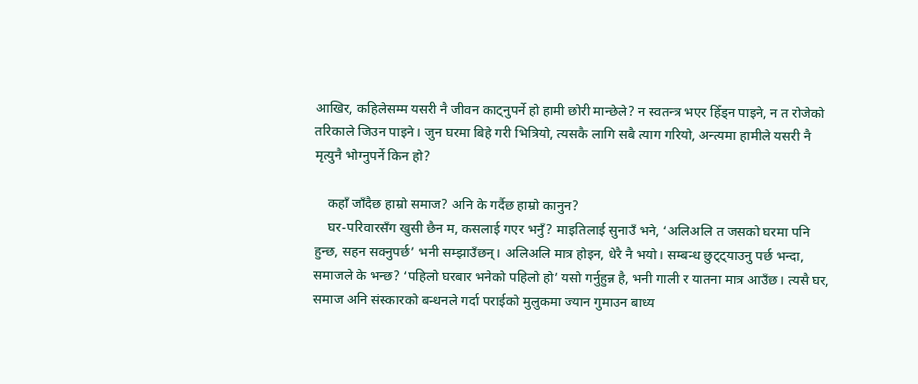आखिर, कहिलेसम्म यसरी नै जीवन काट्नुपर्ने हो हामी छोरी मान्छेले? न स्वतन्त्र भएर हिँड्न पाइने, न त रोजेको तरिकाले जिउन पाइने। जुन घरमा बिहे गरी भित्रियो, त्यसकै लागि सबै त्याग गरियो, अन्त्यमा हामीले यसरी नै मृत्युनै भोग्नुपर्ने किन हो?

    कहाँ जाँदैछ हाम्रो समाज? अनि के गर्दैछ हाम्रो कानुन?
    घर-परिवारसँग खुसी छैन म, कसलाई गएर भनुँ? माइतिलाई सुनाउँ भने, ‘अलिअलि त जसको घरमा पनि हुन्छ, सहन सक्नुपर्छ’ भनी सम्झाउँछन्। अलिअलि मात्र होइन, धेरै नै भयो। सम्बन्ध छुट्ट्याउनु पर्छ भन्दा, समाजले के भन्छ? ‘पहिलो घरबार भनेको पहिलो हो’ यसो गर्नुहुन्न है, भनी गाली र यातना मात्र आउँछ। त्यसै घर, समाज अनि संस्कारको बन्धनले गर्दा पराईको मुलुकमा ज्यान गुमाउन बाध्य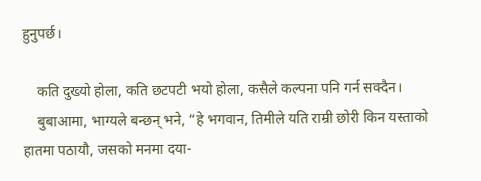हुनुपर्छ।

    कति दुख्यो होला, कति छटपटी भयो होला, कसैले कल्पना पनि गर्न सक्दैन।
    बुबाआमा, भाग्यले बन्छन् भने, “हे भगवान, तिमीले यति राम्री छोरी किन यस्ताको हातमा पठायौ, जसको मनमा दया-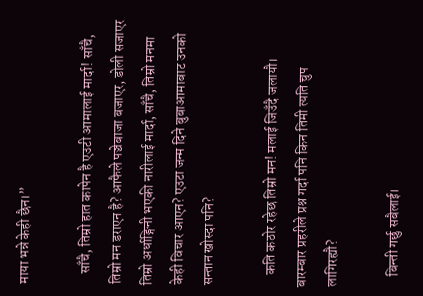माया भन्ने केही छैन।”

    साँचै, तिम्रो हात कापेन है एउटी आमालाई मार्दा! साँचै, तिम्रो मन डराएन है? आफैले पञ्चेबाजा बजाएर, डोली सजाएर तिम्रो अर्धाङ्गिनी भएकी नारीलाई मार्दा, साँचै, तिम्रो मनमा केही विचार आएन? एउटा जन्म दिने बुबाआमाबाट उनको सन्तान खोस्दा पनि?

    कति कठोर रहेछ तिम्रो मन! मलाई जिउँदै जलायौ। बारम्बार प्रहरीले प्रश्न गर्दा पनि किन तिमी त्यति चुप लागिरह्यौ?

    बिन्ती गर्छु सबैलाई।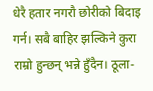धेरै हतार नगरौ छोरीको बिदाइ गर्न। सबै बाहिर झल्किने कुरा राम्रो हुन्छन् भन्ने हुँदैन। ठूला-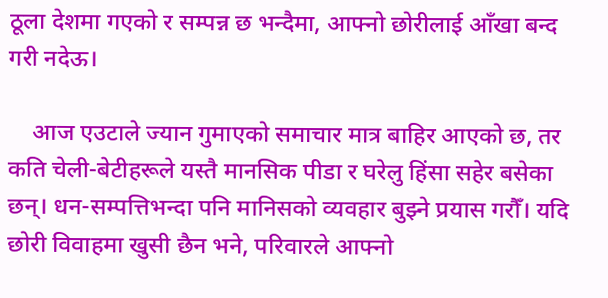ठूला देशमा गएको र सम्पन्न छ भन्दैमा, आफ्नो छोरीलाई आँखा बन्द गरी नदेऊ।

    आज एउटाले ज्यान गुमाएको समाचार मात्र बाहिर आएको छ, तर कति चेली-बेटीहरूले यस्तै मानसिक पीडा र घरेलु हिंसा सहेर बसेका छन्। धन-सम्पत्तिभन्दा पनि मानिसको व्यवहार बुझ्ने प्रयास गरौँ। यदि छोरी विवाहमा खुसी छैन भने, परिवारले आफ्नो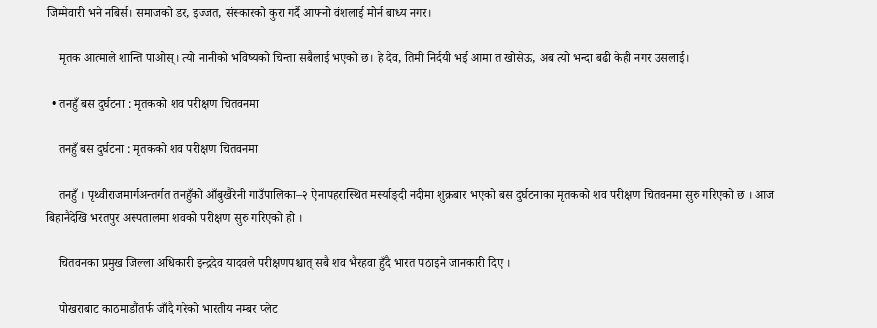जिम्मेवारी भने नबिर्स। समाजको डर, इज्जत, संस्कारको कुरा गर्दै आफ्नो वंशलाई मोर्न बाध्य नगर।

    मृतक आत्माले शान्ति पाओस्। त्यो नानीको भविष्यको चिन्ता सबैलाई भएको छ। हे देव, तिमी निर्दयी भई आमा त खोसेऊ, अब त्यो भन्दा बढी केही नगर उसलाई।

  • तनहुँ बस दुर्घटना : मृतकको शव परीक्षण चितवनमा

    तनहुँ बस दुर्घटना : मृतकको शव परीक्षण चितवनमा

    तनहुँ । पृथ्वीराजमार्गअन्तर्गत तनहुँको आँबुखैरेनी गाउँपालिका–२ ऐनापहरास्थित मर्स्याङ्दी नदीमा शुक्रबार भएको बस दुर्घटनाका मृतकको शव परीक्षण चितवनमा सुरु गरिएको छ । आज बिहानैदेखि भरतपुर अस्पतालमा शवको परीक्षण सुरु गरिएको हो ।

    चितवनका प्रमुख जिल्ला अधिकारी इन्द्रदेव यादवले परीक्षणपश्चात् सबै शव भैरहवा हुँदै भारत पठाइने जानकारी दिए ।

    पोखराबाट काठमाडौंतर्फ जाँदै गरेको भारतीय नम्बर प्लेट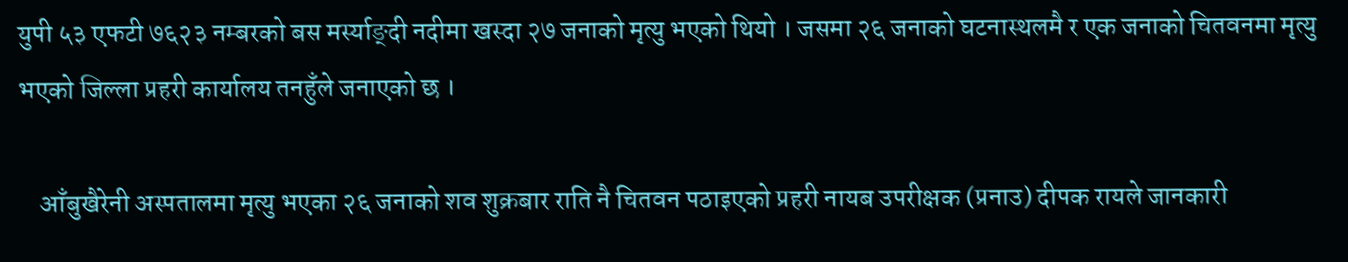युपी ५३ एफटी ७६२३ नम्बरको बस मर्स्याङ्दी नदीमा खस्दा २७ जनाको मृत्यु भएको थियो । जसमा २६ जनाको घटनास्थलमै र एक जनाको चितवनमा मृत्यु भएको जिल्ला प्रहरी कार्यालय तनहुँले जनाएको छ ।

    आँबुखैरेनी अस्पतालमा मृत्यु भएका २६ जनाको शव शुक्रबार राति नै चितवन पठाइएको प्रहरी नायब उपरीक्षक (प्रनाउ) दीपक रायले जानकारी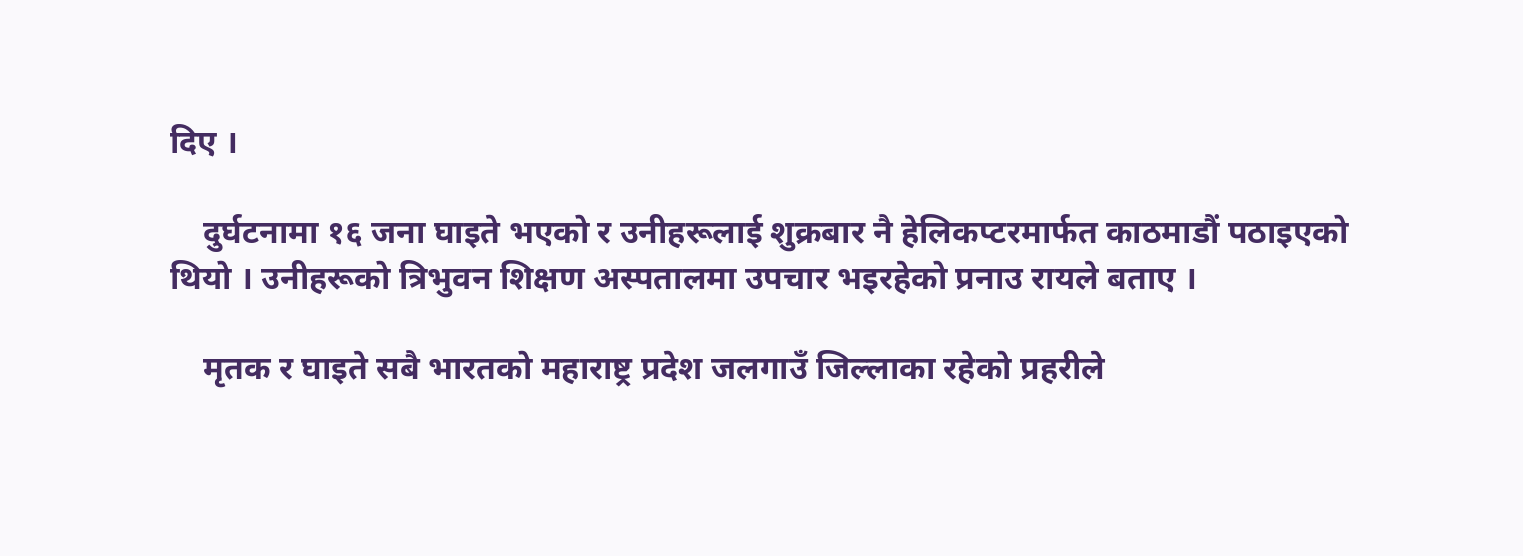दिए ।

    दुर्घटनामा १६ जना घाइते भएको र उनीहरूलाई शुक्रबार नै हेलिकप्टरमार्फत काठमाडौं पठाइएको थियो । उनीहरूको त्रिभुवन शिक्षण अस्पतालमा उपचार भइरहेको प्रनाउ रायले बताए ।

    मृतक र घाइते सबै भारतको महाराष्ट्र प्रदेश जलगाउँ जिल्लाका रहेको प्रहरीले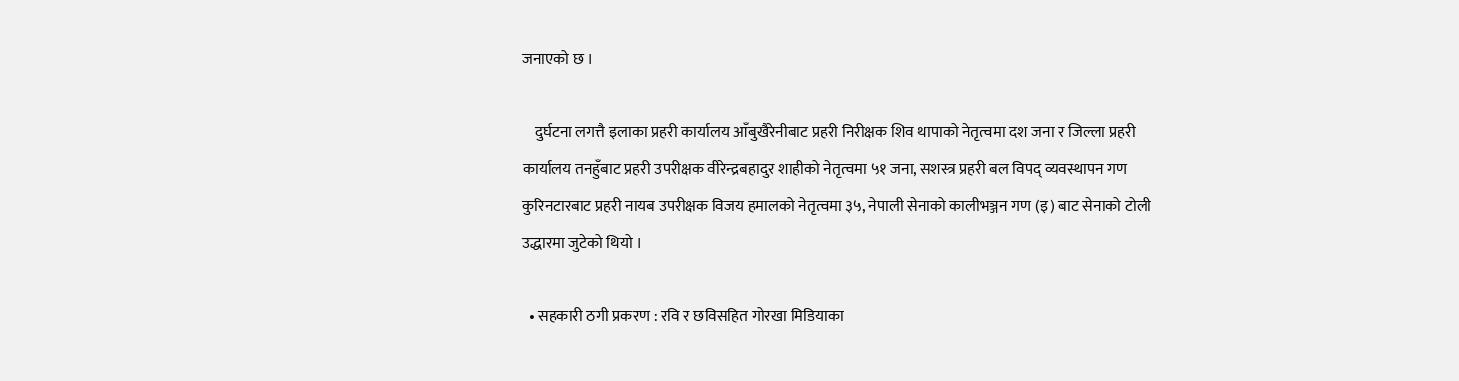जनाएको छ ।

    दुर्घटना लगत्तै इलाका प्रहरी कार्यालय आँबुखैरेनीबाट प्रहरी निरीक्षक शिव थापाको नेतृत्वमा दश जना र जिल्ला प्रहरी कार्यालय तनहुँबाट प्रहरी उपरीक्षक वीरेन्द्रबहादुर शाहीको नेतृत्वमा ५१ जना, सशस्त्र प्रहरी बल विपद् व्यवस्थापन गण कुरिनटारबाट प्रहरी नायब उपरीक्षक विजय हमालको नेतृत्वमा ३५, नेपाली सेनाको कालीभञ्जन गण (इ) बाट सेनाको टोली उद्धारमा जुटेको थियो ।

  • सहकारी ठगी प्रकरण : रवि र छविसहित गोरखा मिडियाका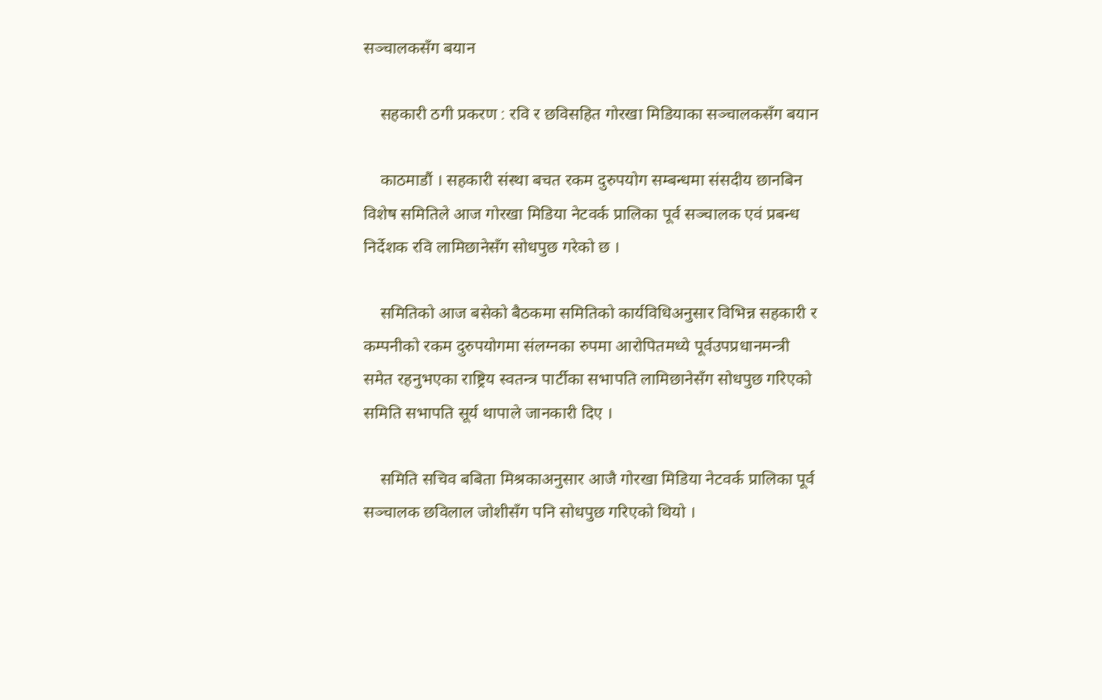सञ्चालकसँग बयान

    सहकारी ठगी प्रकरण : रवि र छविसहित गोरखा मिडियाका सञ्चालकसँग बयान

    काठमाडौं । सहकारी संस्था बचत रकम दुरुपयोग सम्बन्धमा संसदीय छानबिन विशेष समितिले आज गोरखा मिडिया नेटवर्क प्रालिका पूर्व सञ्चालक एवं प्रबन्ध निर्देशक रवि लामिछानेसँग सोधपुछ गरेको छ ।

    समितिको आज बसेको बैठकमा समितिको कार्यविधिअनुसार विभिन्न सहकारी र कम्पनीको रकम दुरुपयोगमा संलग्नका रुपमा आरोपितमध्ये पूर्वउपप्रधानमन्त्री समेत रहनुभएका राष्ट्रिय स्वतन्त्र पार्टीका सभापति लामिछानेसँग सोधपुछ गरिएको समिति सभापति सूर्य थापाले जानकारी दिए ।

    समिति सचिव बबिता मिश्रकाअनुसार आजै गोरखा मिडिया नेटवर्क प्रालिका पूर्व सञ्चालक छविलाल जोशीसँग पनि सोधपुछ गरिएको थियो ।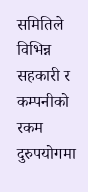समितिले विभिन्न सहकारी र कम्पनीको रकम दुरुपयोगमा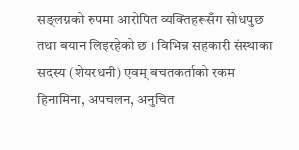सङ्लग्नको रुपमा आरोपित व्यक्तिहरूसँग सोधपुछ तथा बयान लिइरहेको छ । विभिन्न सहकारी संस्थाका सदस्य (शेयरधनी) एवम् बचतकर्ताको रकम हिनामिना, अपचलन, अनुचित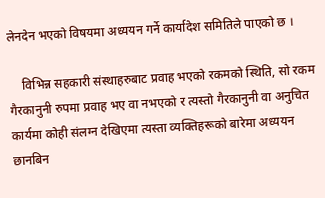लेनदेन भएको विषयमा अध्ययन गर्ने कार्यादेश समितिले पाएको छ ।

    विभिन्न सहकारी संस्थाहरुबाट प्रवाह भएको रकमको स्थिति, सो रकम गैरकानुनी रुपमा प्रवाह भए वा नभएको र त्यस्तो गैरकानुनी वा अनुचित कार्यमा कोही संलग्न देखिएमा त्यस्ता व्यक्तिहरूको बारेमा अध्ययन छानबिन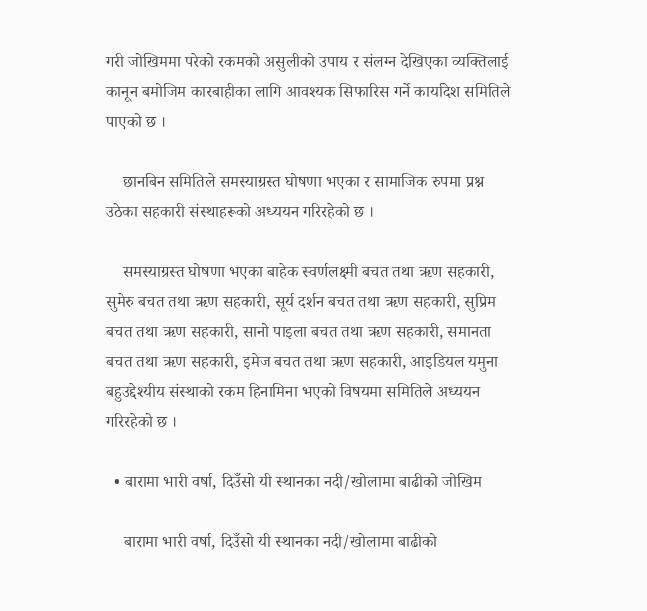गरी जोखिममा परेको रकमको असुलीको उपाय र संलग्न देखिएका व्यक्तिलाई कानून बमोजिम कारबाहीका लागि आवश्यक सिफारिस गर्ने कार्यादेश समितिले पाएको छ ।

    छानबिन समितिले समस्याग्रस्त घोषणा भएका र सामाजिक रुपमा प्रश्न उठेका सहकारी संस्थाहरूको अध्ययन गरिरहेको छ ।

    समस्याग्रस्त घोषणा भएका बाहेक स्वर्णलक्ष्मी बचत तथा ऋण सहकारी, सुमेरु बचत तथा ऋण सहकारी, सूर्य दर्शन बचत तथा ऋण सहकारी, सुप्रिम बचत तथा ऋण सहकारी, सानो पाइला बचत तथा ऋण सहकारी, समानता बचत तथा ऋण सहकारी, इमेज बचत तथा ऋण सहकारी, आइडियल यमुना बहुउद्देश्यीय संस्थाको रकम हिनामिना भएको विषयमा समितिले अध्ययन गरिरहेको छ ।

  • बारामा भारी वर्षा, दिउँसो यी स्थानका नदी/खोलामा बाढीको जोखिम

    बारामा भारी वर्षा, दिउँसो यी स्थानका नदी/खोलामा बाढीको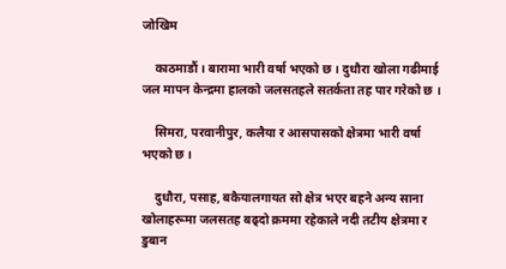जोखिम

    काठमाडौं । बारामा भारी वर्षा भएको छ । दुधौरा खोला गढीमाई जल मापन केन्द्रमा हालको जलसतहले सतर्कता तह पार गरेको छ ।

    सिमरा, परवानीपुर, कलैया र आसपासको क्षेत्रमा भारी वर्षा भएको छ ।

    दुधौरा, पसाह, बकैयालगायत सो क्षेत्र भएर बहने अन्य साना खोलाहरूमा जलसतह बढ्दो क्रममा रहेकाले नदी तटीय क्षेत्रमा र डुबान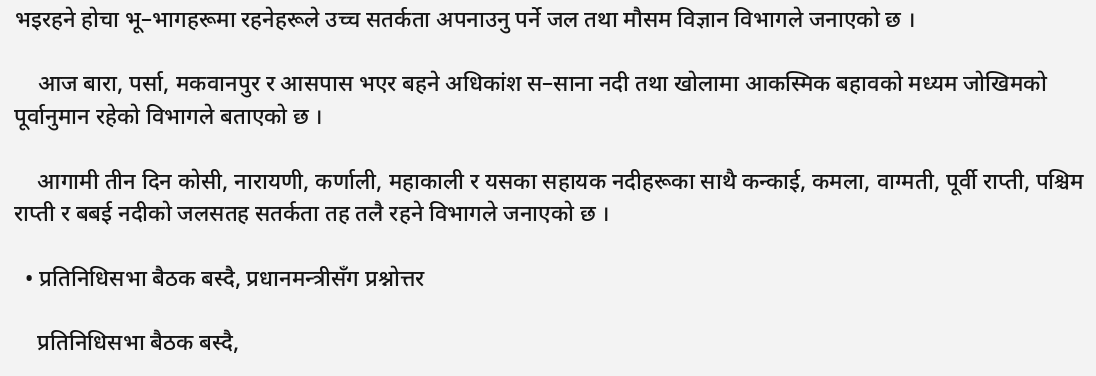भइरहने होचा भू–भागहरूमा रहनेहरूले उच्च सतर्कता अपनाउनु पर्ने जल तथा मौसम विज्ञान विभागले जनाएको छ ।

    आज बारा, पर्सा, मकवानपुर र आसपास भएर बहने अधिकांश स–साना नदी तथा खोलामा आकस्मिक बहावको मध्यम जोखिमको पूर्वानुमान रहेको विभागले बताएको छ ।

    आगामी तीन दिन कोसी, नारायणी, कर्णाली, महाकाली र यसका सहायक नदीहरूका साथै कन्काई, कमला, वाग्मती, पूर्वी राप्ती, पश्चिम राप्ती र बबई नदीको जलसतह सतर्कता तह तलै रहने विभागले जनाएको छ ।

  • प्रतिनिधिसभा बैठक बस्दै, प्रधानमन्त्रीसँग प्रश्नोत्तर

    प्रतिनिधिसभा बैठक बस्दै,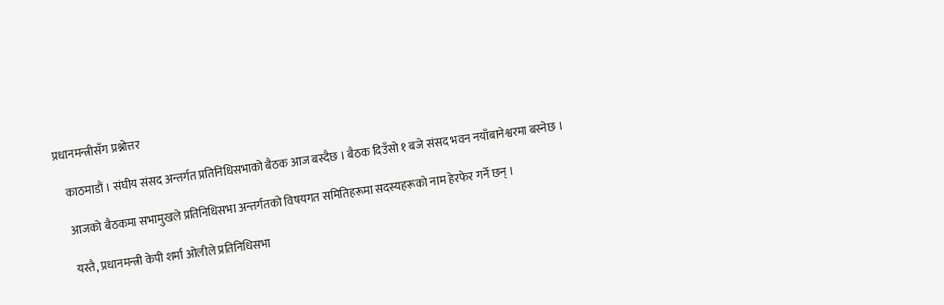प्रधानमन्त्रीसँग प्रश्नोत्तर

    काठमाडौं । संघीय संसद अन्तर्गत प्रतिनिधिसभाको बैठक आज बस्दैछ । बैठक दिउँसो १ बजे संसद भवन नयाँबानेश्वरमा बस्नेछ ।

    आजको बैठकमा सभामुखले प्रतिनिधिसभा अन्तर्गतको विषयगत समितिहरूमा सदस्यहरूको नाम हेरफेर गर्ने छन् ।

    यस्तै, प्रधानमन्त्री केपी शर्मा ओलीले प्रतिनिधिसभा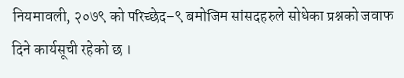नियमावली, २०७९ को परिच्छेद–९ बमोजिम सांसदहरुले सोधेका प्रश्नको जवाफ दिने कार्यसूची रहेको छ ।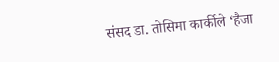संसद डा. तोसिमा कार्कीले ‘हैजा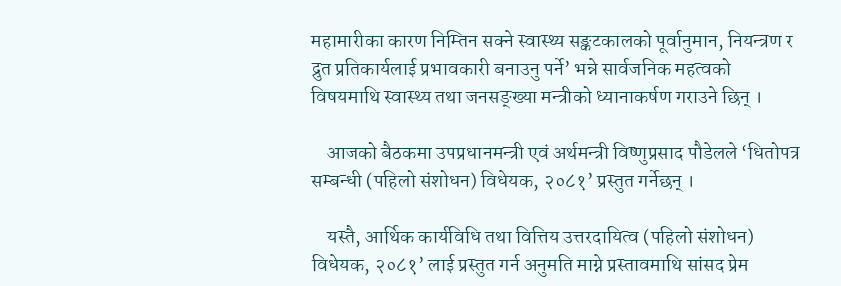महामारीका कारण निम्तिन सक्ने स्वास्थ्य सङ्कटकालको पूर्वानुमान, नियन्त्रण र द्रुत प्रतिकार्यलाई प्रभावकारी बनाउनु पर्ने’ भन्ने सार्वजनिक महत्वको विषयमाथि स्वास्थ्य तथा जनसङ्ख्या मन्त्रीको ध्यानाकर्षण गराउने छिन् ।

    आजको बैठकमा उपप्रधानमन्त्री एवं अर्थमन्त्री विष्णुप्रसाद पौडेलले ‘धितोपत्र सम्बन्धी (पहिलो संशोधन) विधेयक, २०८१’ प्रस्तुत गर्नेछन् ।

    यस्तै, आर्थिक कार्यविधि तथा वित्तिय उत्तरदायित्व (पहिलो संशोधन) विधेयक, २०८१’ लाई प्रस्तुत गर्न अनुमति माग्ने प्रस्तावमाथि सांसद प्रेम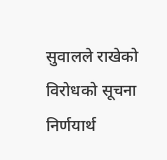सुवालले राखेको विरोधको सूचना निर्णयार्थ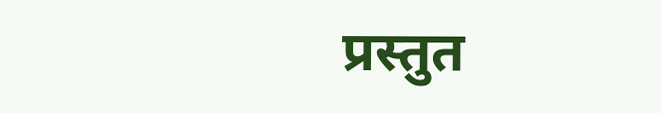प्रस्तुत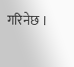गरिनेछ ।